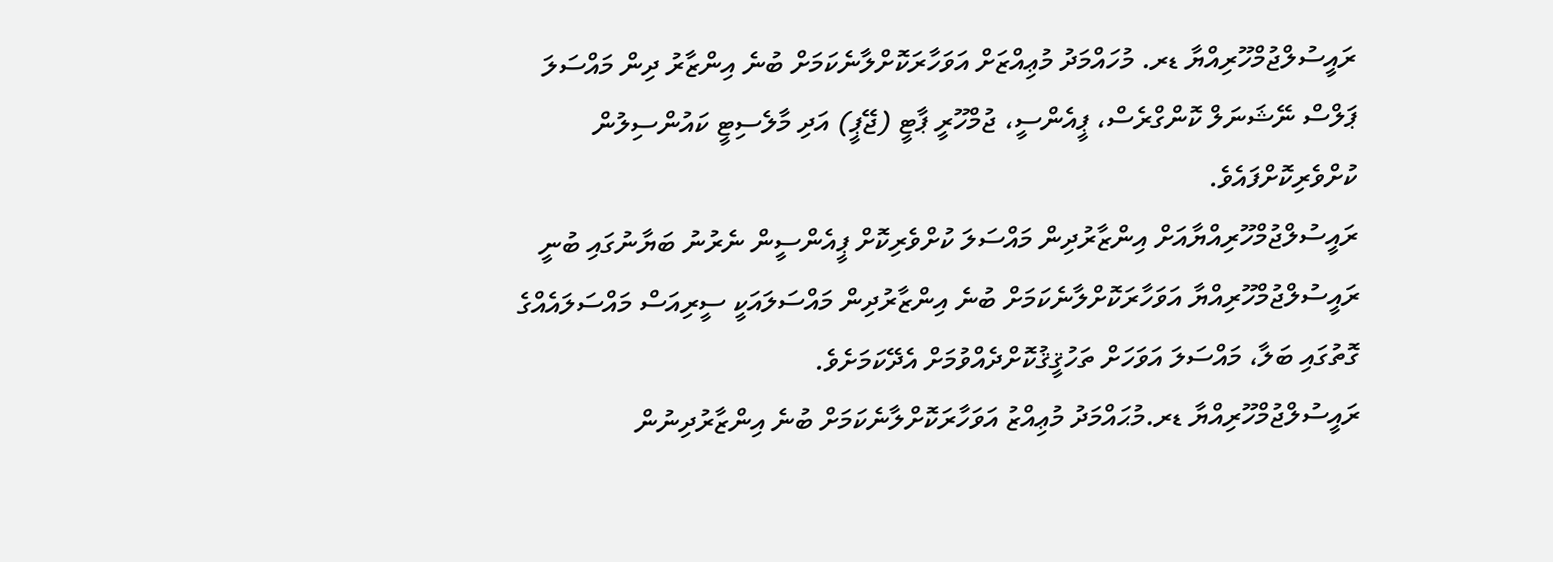ރައީސުލްޖުމްހޫރިއްޔާ ޑރ. މުހައްމަދު މުޢިއްޒަށް އަވަހާރަކޮށްލާނެކަމަށް ބުނެ އިންޒާރު ދިން މައްސަލަ ޕަލްސް ނޭޝަނަލް ކޮންގްރެސް، ޕީއެންސީ، ޖުމްހޫރީ ޕާޓީ (ޖޭޕީ) އަދި މާލެސިޓީ ކައުންސިލުން ކުށްވެރިކޮށްފައެވެ.
ރައީސުލްޖުމްހޫރިއްޔާއަށް އިންޒާރުދިން މައްސަލަ ކުށްވެރިކޮށް ޕީއެންސީން ނެރުނު ބަޔާނުގައި ބުނީ ރައީސުލްޖުމްހޫރިއްޔާ އަވަހާރަކޮށްލާނެކަމަށް ބުނެ އިންޒާރުދިން މައްސަލައަކީ ސީރިއަސް މައްސަލައެއްގެ ގޮތުގައި ބަލާ، މައްސަލަ އަވަހަށް ތަހުޤީޤުކޮށްދެއްވުމަށް އެދޭކަމަށެވެ.
ރައީސުލްޖުމްހޫރިއްޔާ ޑރ.މުޙައްމަދު މުޢިއްޒު އަވަހާރަކޮށްލާނެކަމަށް ބުނެ އިންޒާރުދިނުން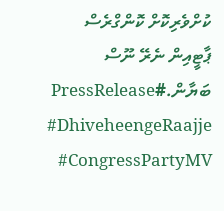ކުށްވެރިކޮށް ކޮންގްރެސް ޕާޓީއިން ނެރޭ ނޫސް ބަޔާން.#PressRelease #DhiveheengeRaajje #CongressPartyMV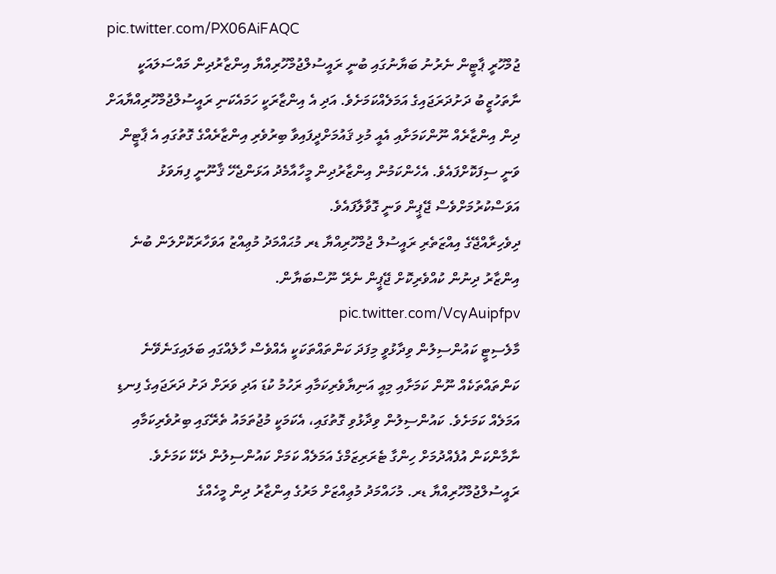pic.twitter.com/PX06AiFAQC
ޖުމްހޫރީ ޕާޓީން ނެރުނު ބަޔާނުގައި ބުނީ ރައީސުލްޖުމްހޫރިއްޔާ އިންޒާރުދިން މައްސަލައަކީ ނާތަހުޒީބު ދަށުދަރަޖައިގެ އަމަލެއްކަމަށެވެ. އަދި އެ އިންޒާރަކީ ހަމައެކަނި ރައީސުލްޖުމްހޫރިއްޔާއަށް ދިން އިންޒާރެއް ނޫންކަމަށާއި އެއީ މުޅި ޤައުމަށްދީފައިވާ ބިރުވެރި އިންޒާރެއްގެ ގޮތުގައި އެ ޕާޓީން ވަނީ ސިފަކޮށްފައެވެ. އެހެންކަމުން އިންޒާރުދިން މީހާއާމެދު އަޅަންޖެހޭ ޤާނޫނީ ފިޔަވަޅު އަވަސްކުރުމަށްވެސް ޖޭޕީން ވަނީ ގޮވާލާފައެވެ.
ދިވެހިރާއްޖޭގެ އިއްޒަތެރި ރައީސުލް ޖުމްހޫރިއްޔާ ޑރ މުޙައްމަދު މުޢިއްޒު އަވަހާރަކޮށްލަން ބުނެ އިންޒާރު ދިނުން ކުއްވެރިކޮށް ޖޭޕީން ނެރޭ ނޫސްބަޔާން. pic.twitter.com/VcyAuipfpv
މާލެސިޓީ ކައުންސިލުން ވިދާޅުވީ މިފަދަ ކަންތައްތަކަކީ އެއްވެސް ހާލެއްގައި ބަލައިގަނެވޭނެ ކަންތައްތަކެއް ނޫން ކަމަށާއި މިއީ އަނިޔާވެރިކަމާއި ރަހުމު ކުޑަ އަދި ވަރަށް ދަށު ދަރަޖައިގެ ފިނޑި އަމަލެއް ކަމަށެވެ. ކައުންސިލުން ވިދާޅުވި ގޮތުގައި، އެކަމަކީ މުޖުތަމައު ތެރޭގައި ބިރުވެރިކަމާއި ނާމާންކަން އުފެއްދުމަށް ހިންގާ ޓެރަރިޒަމްގެ އަމަލެއް ކަމަށް ކައުންސިލުން ދެކޭ ކަމަށެވެ.
ރައީސުލްޖުމްހޫރިއްޔާ ޑރ. މުހައްމަދު މުޢިއްޒަށް މަރުގެ އިންޒާރު ދިން މީހެއްގެ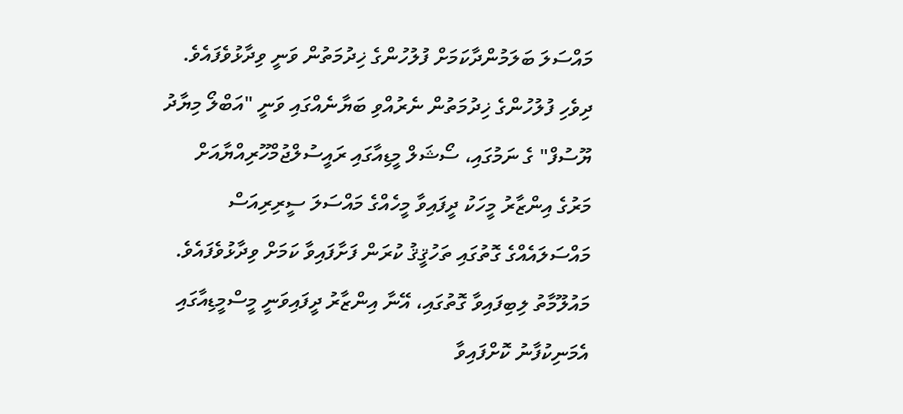މައްސަލަ ބަލަމުންދާކަމަށް ފުލުހުންގެ ޚިދުމަތުން ވަނީ ވިދާޅުވެފައެވެ.
ދިވެހި ފުލުހުންގެ ޚިދުމަތުން ނެރުއްވި ބަޔާނެއްގައި ވަނީ "އަބްލޯ މިޔާދު ޔޫސުފް" ގެ ނަމުގައި، ސޯޝަލް މީޑިއާގައި ރައީސުލްޖުމްހޫރިއްޔާއަށް މަރުގެ އިންޒާރު މީހަކު ދީފައިވާ މީހެއްގެ މައްސަލަ ސީރިރިއަސް މައްސަލައެއްގެ ގޮތުގައި ތަހުޤީޤު ކުރަން ފަށާފައިވާ ކަމަށް ވިދާޅުވެފައެވެ.
މައުލޫމާތު ލިބިފައިވާ ގޮތުގައި، އޭނާ އިންޒާރު ދީފައިވަނީ މީސްމީޑިއާގައި އެމަނިކުފާނު ކޮށްފައިވާ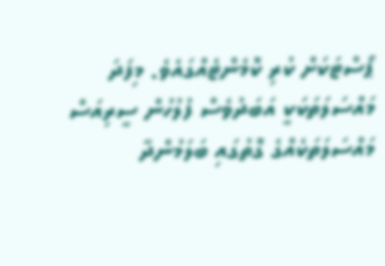ޕޯސްޓަކަށް ކުރި ކޮމެންޓެއްގައެވެ. މިފަދަ މައްސަލަތަކަކީ އަބަދުވެސް ފުލުހުން ސީރިއަސް މައްސަލަތަކެއްގެ ގޮތުގައި ބަލަމުންދާ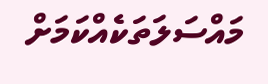މައްސަލަތަކެއްކަމަށް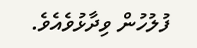ފުލުހުން ވިދާޅުވެއެވެ.